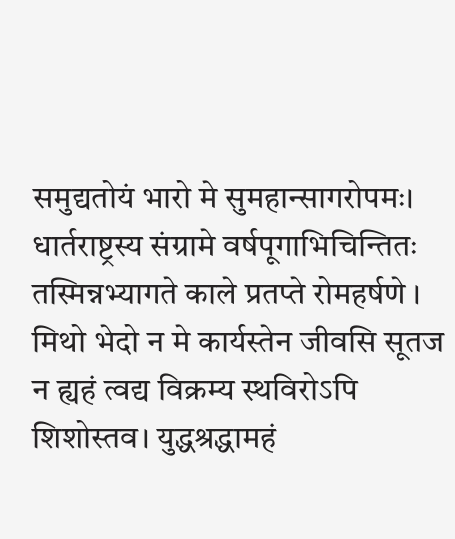समुद्यतोयं भारो मे सुमहान्सागरोपमः। धार्तराष्ट्रस्य संग्रामे वर्षपूगाभिचिन्तितः
तस्मिन्नभ्यागते काले प्रतप्ते रोमहर्षणे । मिथो भेदो न मे कार्यस्तेन जीवसि सूतज
न ह्यहं त्वद्य विक्रम्य स्थविरोऽपि शिशोस्तव। युद्धश्रद्धामहं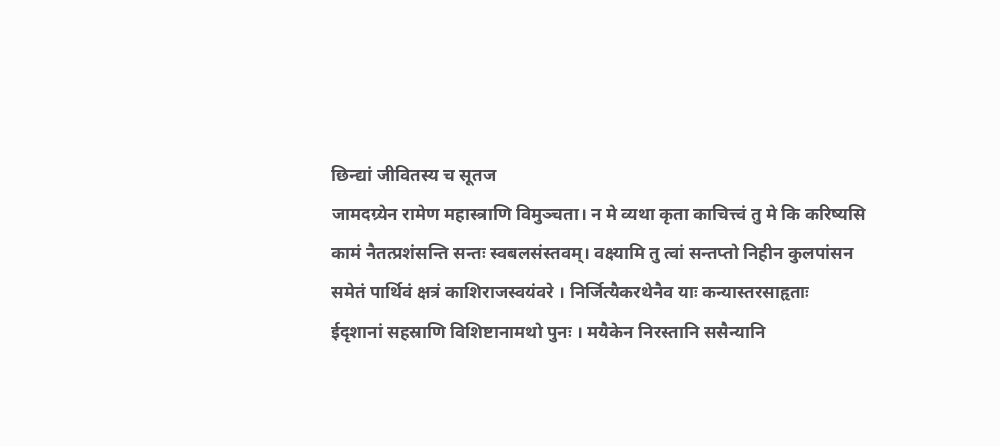छिन्द्यां जीवितस्य च सूतज
जामदग्र्येन रामेण महास्त्राणि विमुञ्चता। न मे व्यथा कृता काचित्त्वं तु मे कि करिष्यसि
कामं नैतत्प्रशंसन्ति सन्तः स्वबलसंस्तवम्। वक्ष्यामि तु त्वां सन्तप्तो निहीन कुलपांसन
समेतं पार्थिवं क्षत्रं काशिराजस्वयंवरे । निर्जित्यैकरथेनैव याः कन्यास्तरसाहृताः
ईदृशानां सहस्राणि विशिष्टानामथो पुनः । मयैकेन निरस्तानि ससैन्यानि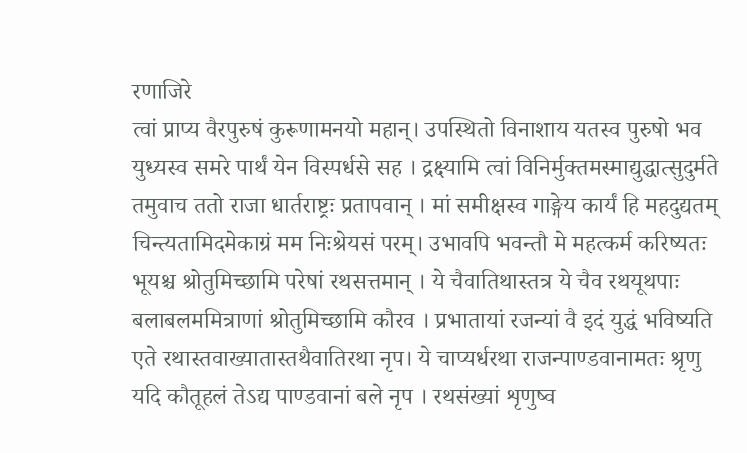रणाजिरे
त्वां प्राप्य वैरपुरुषं कुरूणामनयो महान्। उपस्थितो विनाशाय यतस्व पुरुषो भव
युध्यस्व समरे पार्थं येन विस्पर्धसे सह । द्रक्ष्यामि त्वां विनिर्मुक्तमस्माद्युद्धात्सुदुर्मते
तमुवाच ततो राजा धार्तराष्ट्रः प्रतापवान् । मां समीक्षस्व गाङ्गेय कार्यं हि महदुद्यतम्
चिन्त्यतामिदमेकाग्रं मम निःश्रेयसं परम्। उभावपि भवन्तौ मे महत्कर्म करिष्यतः
भूयश्च श्रोतुमिच्छामि परेषां रथसत्तमान् । ये चैवातिथास्तत्र ये चैव रथयूथपाः
बलाबलममित्राणां श्रोतुमिच्छामि कौरव । प्रभातायां रजन्यां वै इदं युद्धं भविष्यति
एते रथास्तवाख्यातास्तथैवातिरथा नृप। ये चाप्यर्धरथा राजन्पाण्डवानामतः श्रृणु
यदि कौतूहलं तेऽद्य पाण्डवानां बले नृप । रथसंख्यां शृणुष्व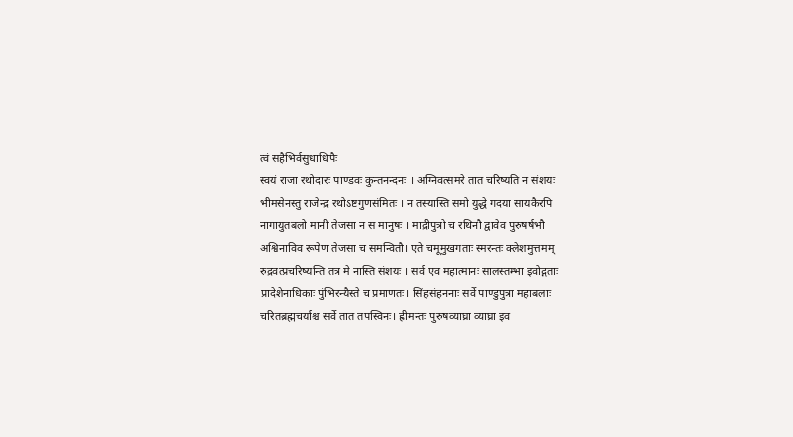त्वं सहैभिर्वसुधाधिपैः
स्वयं राजा रथोदारः पाण्डवः कुन्तनन्दनः । अग्निवत्समरे तात चरिष्यति न संशयः
भीमसेनस्तु राजेन्द्र रथोऽष्टगुणसंमितः । न तस्यास्ति समो युद्धे गदया सायकैरपि
नागायुतबलो मानी तेजसा न स मानुषः । माद्रीपुत्रो च रथिनौ द्वावेव पुरुषर्षभौ
अश्विनाविव रूपेण तेजसा च समन्वितौ। एते चमूमुखगताः स्मरन्तः क्लेशमुत्तमम्
रुद्रवत्प्रचरिष्यन्ति तत्र मे नास्ति संशयः । सर्व एव महात्मानः सालस्तम्भा इवोद्गताः
प्रादेशेनाधिकाः पुंभिरन्यैस्ते च प्रमाणतः। सिंहसंहननाः सर्वे पाण्डुपुत्रा महाबलाः
चरितब्रह्मचर्याश्च सर्वे तात तपस्विनः। ह्रीमन्तः पुरुषव्याघ्रा व्याघ्रा इव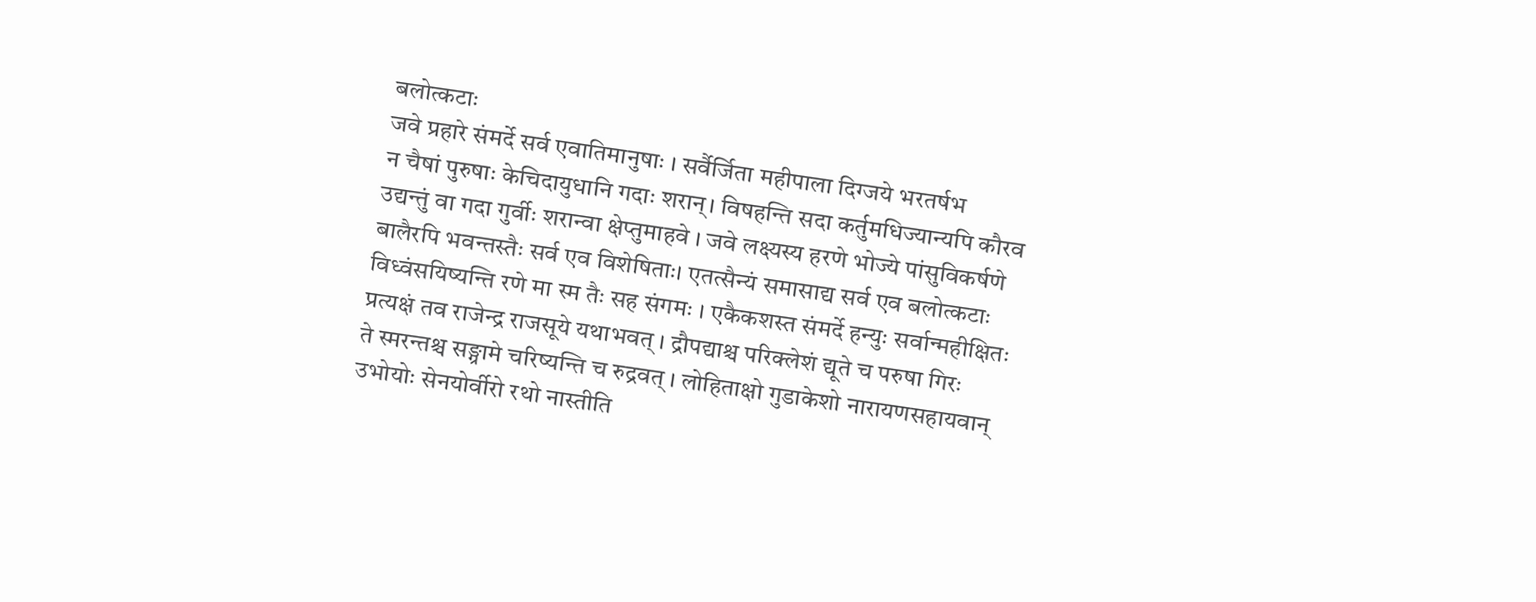बलोत्कटाः
जवे प्रहारे संमर्दे सर्व एवातिमानुषाः । सर्वैर्जिता महीपाला दिग्जये भरतर्षभ
न चैषां पुरुषाः केचिदायुधानि गदाः शरान्। विषहन्ति सदा कर्तुमधिज्यान्यपि कौरव
उद्यन्तुं वा गदा गुर्वीः शरान्वा क्षेप्तुमाहवे । जवे लक्ष्यस्य हरणे भोज्ये पांसुविकर्षणे
बालैरपि भवन्तस्तैः सर्व एव विशेषिताः। एतत्सैन्यं समासाद्य सर्व एव बलोत्कटाः
विध्वंसयिष्यन्ति रणे मा स्म तैः सह संगमः । एकैकशस्त संमर्दे हन्युः सर्वान्महीक्षितः
प्रत्यक्षं तव राजेन्द्र राजसूये यथाभवत् । द्रौपद्याश्च परिक्लेशं द्यूते च परुषा गिरः
ते स्मरन्तश्च सङ्ग्रामे चरिष्यन्ति च रुद्रवत् । लोहिताक्षो गुडाकेशो नारायणसहायवान्
उभोयोः सेनयोर्वीरो रथो नास्तीति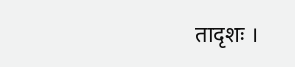तादृशः ।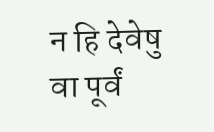न हि देवेषु वा पूर्वं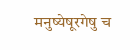मनुष्येषूरगेषु च